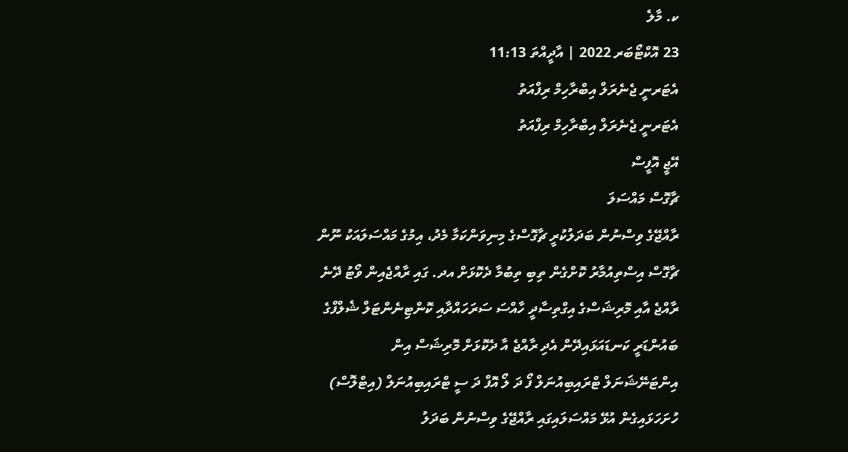ކ. މާލެ
23 އޮކްޓޯބަރ 2022 | އާދީއްތަ 11:13
އެޓަރނީ ޖެނެރަލް އިބްރާހިމް ރިފްއަތު
އެޓަރނީ ޖެނެރަލް އިބްރާހިމް ރިފްއަތު
އޭޖީ އޮފީސް
ޗާގޮސް މައްސަލަ
ރާއްޖޭގެ ވިސްނުން ބަދަލުކުރީ ޗާގޮސްގެ މިނިވަންކަމާ މެދު، އިމުގެ މައްސަލައަކު ނޫން
ޗާގޮސް އިސްތިއުމާރު ކޮށްގެން ތިބި ތިބުމާ ދެކޮޅަށް އދ. ގައި ރާއްޖެއިން ވޯޓު ދޭނެ
ރާއްޖެ އާއި މޮރިޝަސްގެ އިގްތިސާދީ ހާއްސަ ސަރަހައްދާއި ކޮންޓިނެންޓަލް ޝެލްފްގެ ބައުންޑަރީ ކަނޑައަޅައިދޭން އެދި ރާއްޖެ އާ ދެކޮޅަށް މޮރިޝަސް އިން އިންޓަނޭޝަނަލް ޓްރައިބިއުނަލް ފޯ ދަ ލޯ އޮފް ދަ ސީ ޓްރައިބިއުނަލް (އިޓްލޮސް) ހުށަހަޅައިގެން އުޅޭ މައްސަލައިގައި ރާއްޖޭގެ ވިސްނުން ބަދަލު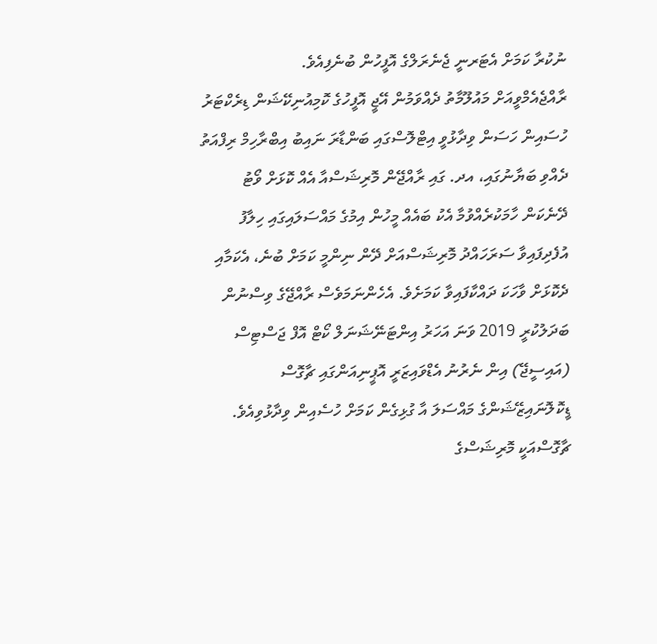ނުކުރާ ކަމަށް އެޓަރނީ ޖެނެރަލްގެ އޮފީހުން ބުނެފިއެވެ.
ރާއްޖެއެމްވީއަށް މައުލޫމާތު ދެއްވަމުން އޭޖީ އޮފީހުގެ ކޮމިއުނިކޭޝަން ޑިރެކްޓަރު ހުސައިން ހަސަން ވިދާޅުވީ އިޓްލޮސްގައި ބަންޑާރަ ނައިބު އިބްރާހިމް ރިފްއަތު ދެއްވި ބަޔާނުގައި، އދ. ގައި ރާއްޖޭން މޮރިޝަސްއާ އެއް ކޮޅަށް ވޯޓު ދޭނެކަން ހާމަކުރެއްވުމާ އެކު ބައެއް މީހުން އިމުގެ މައްސަލައިގައި ހިލާފު އުފެދިފައިވާ ސަރަހައްދު މޮރިޝަސްއަށް ދޭން ނިންމީ ކަމަށް ބުނެ، އެކަމާއި ދެކޮޅަށް ވާހަކަ ދައްކާފައިވާ ކަމަށެވެ. އެހެންނަމަވެސް ރާއްޖޭގެ ވިސްނުން ބަދަލުކުރީ 2019 ވަނަ އަހަރު އިންޓަނޭޝަނަލް ކޯޓް އޮފް ޖަސްޓިސް (އައިސީޖޭ) އިން ނެރުނު އެޑްވައިޒަރީ އޮޕީނިއަންގައި ޗާގޮސް ޑީކޮލޮނައިޒޭޝަންގެ މައްސަލަ އާ ގުޅިގެން ކަމަށް ހުސެއިން ވިދާޅުވިއެވެ.
ޗާގޮސްއަކީ މޮރިޝަސްގެ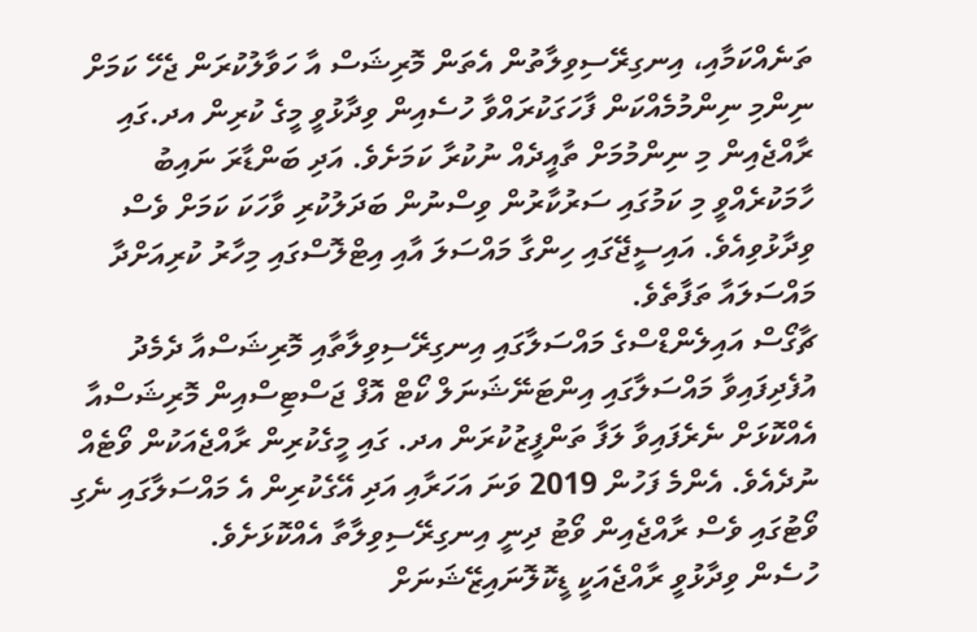ތަނެއްކަމާއި، އިނގިރޭސިވިލާތުން އެތަން މޮރިޝަސް އާ ހަވާލުކުރަން ޖެހޭ ކަމަށް ނިންމި ނިންމުމެއްކަން ފާހަގަކުރައްވާ ހުސެއިން ވިދާޅުވީ މީގެ ކުރިން އދ.ގައި ރާއްޖެއިން މި ނިންމުމަށް ތާއީދެއް ނުކުރާ ކަމަށެވެ. އަދި ބަންޑާރަ ނައިބު ހާމަކުރެއްވީ މި ކަމުގައި ސަރުކާރުން ވިސްނުން ބަދަލުކުރި ވާހަކަ ކަމަށް ވެސް ވިދާޅުވިއެވެ. އައިސީޖޭގައި ހިންގާ މައްސަލަ އާއި އިޓްލޮސްގައި މިހާރު ކުރިއަށްދާ މައްސަލައާ ތަފާތެވެ.
ޗާގޯސް އައިލެންޑްސްގެ މައްސަލާގައި އިނގިރޭސިވިލާތާއި މޮރިޝަސްއާ ދެމެދު އުފެދިފައިވާ މައްސަލާގައި އިންޓަނޭޝަނަލް ކޯޓް އޮފް ޖަސްޓިސްއިން މޮރިޝަސްއާ އެއްކޮޅަށް ނެރެފައިވާ ލަފާ ތަންފީޒުކުރަން އދ. ގައި މީގެކުރިން ރާއްޖެއަކުން ވޯޓެއް ނުދެއެވެ. އެންމެ ފަހުން 2019 ވަނަ އަހަރާއި އަދި އޭގެކުރިން އެ މައްސަލާގައި ނެގި ވޯޓުގައި ވެސް ރާއްޖެއިން ވޯޓު ދިނީ އިނގިރޭސިވިލާތާ އެއްކޮޅަށެވެ.
ހުސެން ވިދާޅުވީ ރާއްޖެއަކީ ޑީކޮލޮނައިޒޭޝަނަށް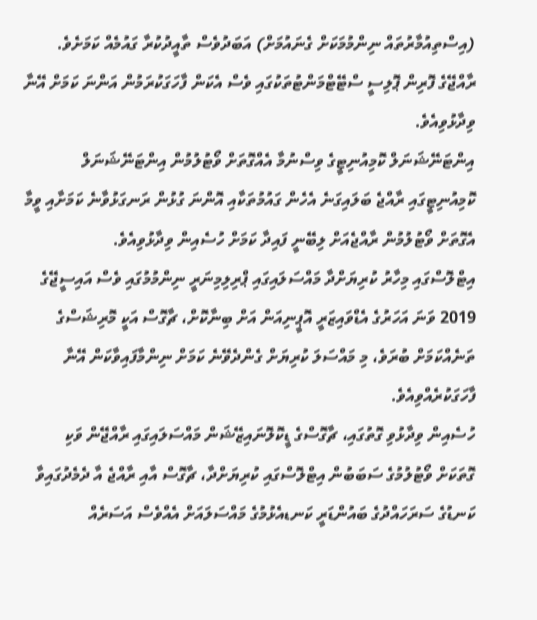(އިސްތިއުމާރުތައް ނިންމުމަކަށް ގެނައުމަށް) އަބަދުވެސް ތާއީދުކުރާ ގައުމެއް ކަމަށެވެ. ރާއްޖޭގެ ފޮރިން ޕޮލިސީ ސްޓޭޓްމަންޓުތަކުގައި ވެސް އެކަން ފާހަގަކުރަމުން އަންނަ ކަމަށް އޭނާ ވިދާޅުވިއެވެ.
އިންޓަނޭޝަނަލް ކޮމިއުނިޓީގެ ވިސްނުމާ އެއްގޮތަށް ވޯޓުލުމުން އިންޓަނޭޝަނަލް ކޮމިއުނިޓީގައި ރާއްޖެ ބަލައިގަނެ އެހެން ގައުމުތަކާއި އޮންނަ ގުޅުން ރަނގަޅުވާނެ ކަމަށާއި ވީމާ އެގޮތަށް ވޯޓުލުމުން ރާއްޖެއަށް ލިބޭނީ ފައިދާ ކަމަށް ހުސެއިން ވިދާޅުވިއެވެ.
އިޓްލޮސްގައި މިހާރު ކުރިޔަށްދާ މައްސަލައިގައި ޕްރިލިމިނަރީ ނިންމުމުގައި ވެސް އައިސީޖޭގެ 2019 ވަނަ އަހަރުގެ އެޑްވައިޒަރީ އޮޕީނިއަން އަށް ބިނާކޮށް، ޗާގޮސް އަކީ މޮރިޝަސްގެ ތަނެއްކަމަށް ބުރަވެ، މި މައްސަލަ ކުރިޔަށް ގެންދެވޭނެ ކަމަށް ނިންމާފައިވާކަން އޭނާ ފާހަގަކުރެއްވިއެވެ.
ހުސެއިން ވިދާޅުވި ގޮތުގައި، ޗާގޮސްގެ ޑީކޮލޮނައިޒޭޝަން މައްސަލައިގައި ރާއްޖޭން ވަކި ގޮތަކަށް ވޯޓުލުމުގެ ސަބަބުން އިޓްލޮސްގައި ކުރިޔަށްދާ، ޗާގޮސް އާއި ރާއްޖެ އާ ދެމެދުގައިވާ ކަނޑުގެ ސަރަހައްދުގެ ބައުންޑަރީ ކަނޑއެޅުމުގެ މައްސަލައަށް އެއްވެސް އަސަރެއް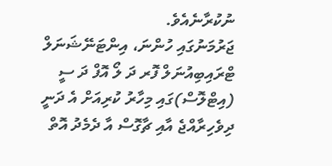ނުކުރާނެއެވެ.
ޖަރުމަނުގައި ހުންނަ، އިންޓަނޭޝަނަލް ޓްރައިބިއުނަލް ފޮރ ދަ ލޯ އޮފް ދަ ސީ (އިޓްލޮސް)ގައި މިހާރު ކުރިއަށް އެ ދަނީ ދިވެހިރާއްޖެ އާއި ޗާގޮސް އާ ދެމެދު އޮތް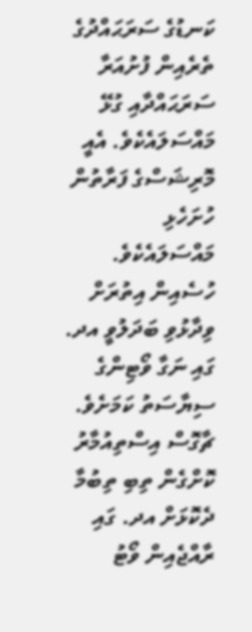ކަނޑުގެ ސަރަޙައްދުގެ ތެރެއިން ފުށުއަރާ ސަރަޙައްދާއި ގުޅޭ މައްސަލައެކެވެ. އެއީ މޮރިޝަސްގެ ފަރާތުން ހުށަހެޅި މައްސަލައެކެވެ.
ހުސެއިން އިތުރަށް ވިދާޅުވި ބަދަލުވީ އދ. ގައި ނަގާ ވޯޓިންގެ ސިޔާސަތު ކަމަށެވެ. ޗާގޮސް އިސްތިއުމާރު ކޮށްގެން ތިބި ތިބުމާ ދެކޮޅަށް އދ. ގައި ރާއްޖެއިން ވޯޓު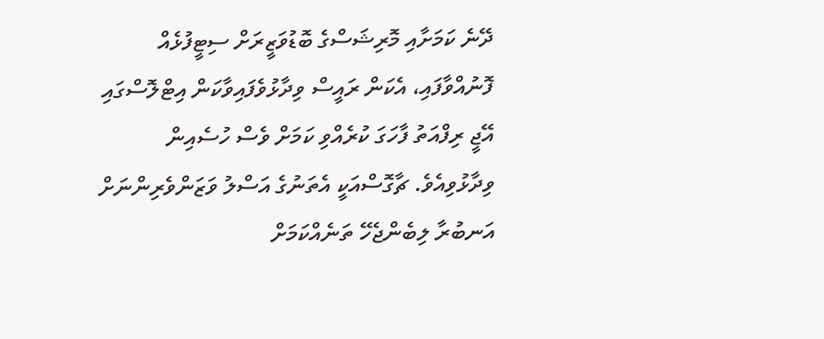ދޭނެ ކަމަށާއި މޮރިޝަސްގެ ބޮޑުވަޒީރަށް ސިޓީފުޅެއް ފޮނުއްވާފައި، އެކަން ރައީސް ވިދާޅުވެފައިވާކަން އިޓްލޮސްގައި އޭޖީ ރިފްއަތު ފާހަގަ ކުރެއްވި ކަމަށް ވެސް ހުސެއިން ވިދާޅުވިއެވެ. ޗާގޮސްއަކީ އެތަނުގެ އަސްލު ވަޒަންވެރިންނަށް އަނބުރާ ލިބެންޖެހޭ ތަނެއްކަމަށް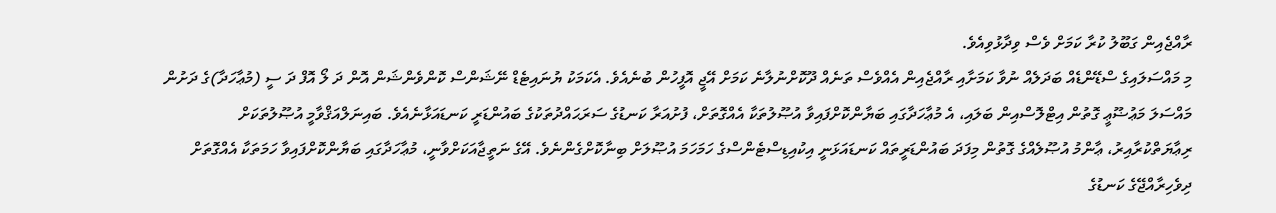ރާއްޖެއިން ގަބޫލު ކުރާ ކަމަށް ވެސް ވިދާޅުވިއެވެ.
މި މައްސަލައިގެ ސްޑޭންޑެއް ބަދަލެއް ނުވާ ކަމަށާއި ރާއްޖެއިން އެއްވެސް ތަނެއް ދޫކޮށްނުލާނެ ކަމަށް އޭޖީ އޮފީހުން ބުނެއެވެ. އެކަމަކު ޔުނައިޓެޑް ނޭޝަންސް ކޮންވެންޝަން އޮން ދަ ލޯ އޮފް ދަ ސީ (މުޢާހަދާ)ގެ ދަށުން މައްސަލަ މަޢުޟޫޢީ ގޮތުން އިޓްލޮސްއިން ބަލައި، އެ މުޢާހަދާގައި ބަޔާންކޮށްފައިވާ އުޞޫލުތަކާ އެއްގޮތަށް، ފުށުއަރާ ކަނޑުގެ ސަރަޙައްދުތަކުގެ ބައުންޑަރީ ކަނޑައަޅާނެއެވެ. ބައިނަލްއަޤްވާމީ އުޞޫލުތަކަށް ރިޢާޔަތްކުރާއިރު، ޢާންމު އުޞޫލެއްގެ ގޮތުން މިފަދަ ބައުންޑަރީތައް ކަނޑައަޅަނީ އިކުއިޑިސްޓެންސްގެ ހަމަހަމަ އުޞޫލަށް ބިނާކޮށްގެންނެވެ. އޭގެ ނަތީޖާއަކަށްވާނީ، މުޢާހަދާގައި ބަޔާންކޮށްފައިވާ ހަމަތަކާ އެއްގޮތަށް ދިވެހިރާއްޖޭގެ ކަނޑުގެ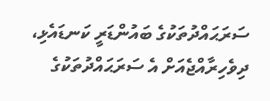ސަރަޙައްދުތަކުގެ ބައުންޑަރީ ކަނޑައެޅި، ދިވެހިރާއްޖެއަށް އެ ސަރަޙައްދުތަކުގެ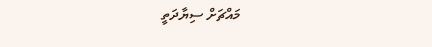މައްޗަށް ސިޔާދަތީ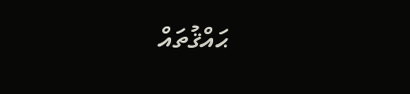ޙައްޤުތައް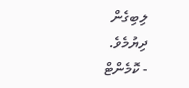ލިބިގެން ދިޔުމެވެ.
- ކޮމެންޓް